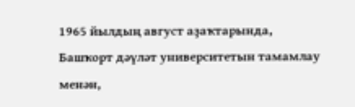1965 йылдың август аҙаҡтарында, Башҡорт дәүләт университетын тамамлау менән,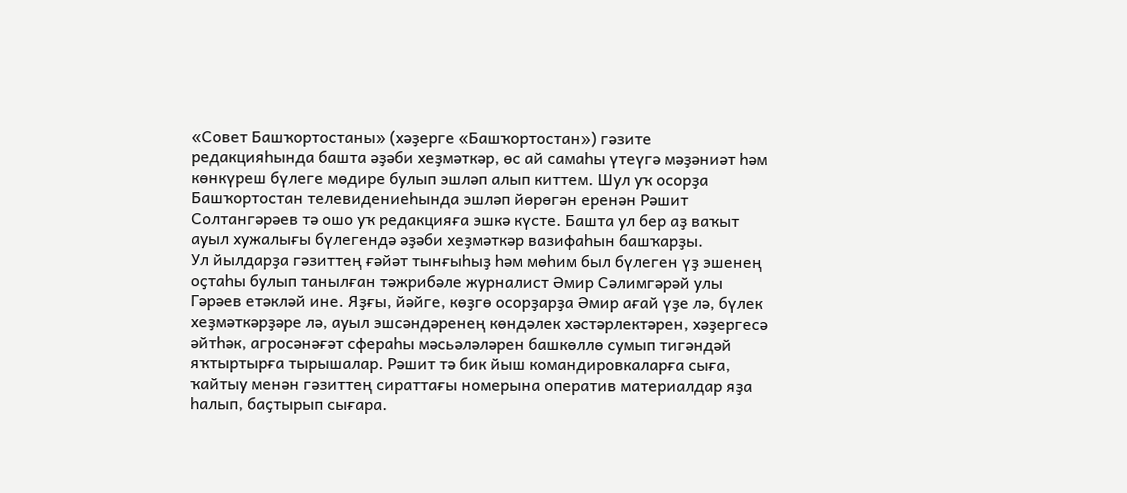«Совет Башҡортостаны» (хәҙерге «Башҡортостан») гәзите редакцияһында башта әҙәби хеҙмәткәр, өс ай самаһы үтеүгә мәҙәниәт һәм көнкүреш бүлеге мөдире булып эшләп алып киттем. Шул уҡ осорҙа Башҡортостан телевидениеһында эшләп йөрөгән еренән Рәшит Солтангәрәев тә ошо уҡ редакцияға эшкә күсте. Башта ул бер аҙ ваҡыт ауыл хужалығы бүлегендә әҙәби хеҙмәткәр вазифаһын башҡарҙы.
Ул йылдарҙа гәзиттең ғәйәт тынғыһыҙ һәм мөһим был бүлеген үҙ эшенең оҫтаһы булып танылған тәжрибәле журналист Әмир Сәлимгәрәй улы Гәрәев етәкләй ине. Яҙғы, йәйге, көҙгө осорҙарҙа Әмир ағай үҙе лә, бүлек хеҙмәткәрҙәре лә, ауыл эшсәндәренең көндәлек хәстәрлектәрен, хәҙергесә әйтһәк, агросәнәғәт сфераһы мәсьәләләрен башкөллө сумып тигәндәй яҡтыртырға тырышалар. Рәшит тә бик йыш командировкаларға сыға, ҡайтыу менән гәзиттең сираттағы номерына оператив материалдар яҙа һалып, баҫтырып сығара.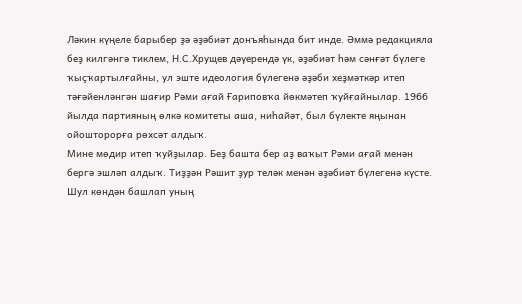Ләкин күңеле барыбер ҙә әҙәбиәт донъяһында бит инде. Әммә редакцияла беҙ килгәнгә тиклем, Н.С.Хрущев дәүерендә үк, әҙәбиәт һәм сәнғәт бүлеге ҡыҫҡартылғайны, ул эште идеология бүлегенә әҙәби хеҙмәткәр итеп тәғәйенләнгән шағир Рәми ағай Ғариповҡа йөкмәтеп ҡуйғайнылар. 1966 йылда партияның өлкә комитеты аша, ниһайәт, был бүлекте яңынан ойошторорға рөхсәт алдыҡ.
Мине мөдир итеп ҡуйҙылар. Беҙ башта бер аҙ ваҡыт Рәми ағай менән бергә эшләп алдыҡ. Тиҙҙән Рәшит ҙур теләк менән әҙәбиәт бүлегенә күсте. Шул көндән башлап уның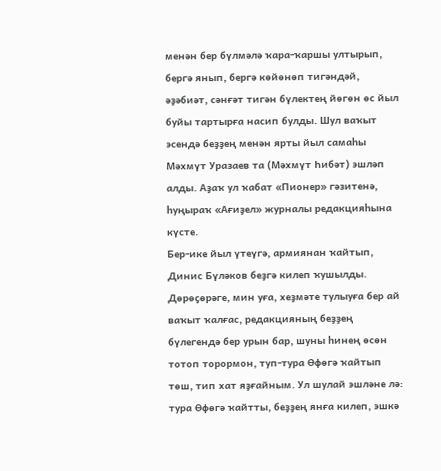менән бер бүлмәлә ҡара-ҡаршы ултырып, бергә янып, бергә көйөнөп тигәндәй, әҙәбиәт, сәнғәт тигән бүлектең йөгөн өс йыл буйы тартырға насип булды. Шул ваҡыт эсендә беҙҙең менән ярты йыл самаһы Мәхмүт Уразаев та (Мәхмүт Һибәт) эшләп алды. Аҙаҡ ул ҡабат «Пионер» гәзитенә, һуңыраҡ «Ағиҙел» журналы редакцияһына күсте.
Бер-ике йыл үтеүгә, армиянан ҡайтып, Динис Бүләков беҙгә килеп ҡушылды. Дөрөҫөрәге, мин уға, хеҙмәте тулыуға бер ай ваҡыт ҡалғас, редакцияның беҙҙең бүлегендә бер урын бар, шуны һинең өсөн тотоп торормон, туп-тура Өфөгә ҡайтып төш, тип хат яҙғайным. Ул шулай эшләне лә: тура Өфөгә ҡайтты, беҙҙең янға килеп, эшкә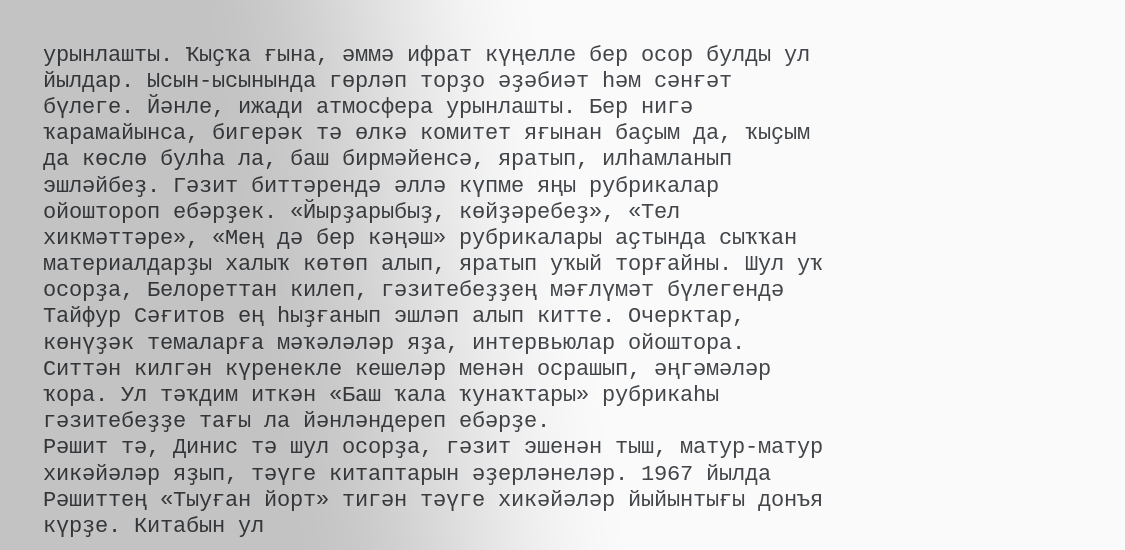урынлашты. Ҡыҫҡа ғына, әммә ифрат күңелле бер осор булды ул йылдар. Ысын-ысынында гөрләп торҙо әҙәбиәт һәм сәнғәт бүлеге. Йәнле, ижади атмосфера урынлашты. Бер нигә ҡарамайынса, бигерәк тә өлкә комитет яғынан баҫым да, ҡыҫым да көслө булһа ла, баш бирмәйенсә, яратып, илһамланып эшләйбеҙ. Гәзит биттәрендә әллә күпме яңы рубрикалар ойоштороп ебәрҙек. «Йырҙарыбыҙ, көйҙәребеҙ», «Тел хикмәттәре», «Мең дә бер кәңәш» рубрикалары аҫтында сыҡҡан материалдарҙы халыҡ көтөп алып, яратып уҡый торғайны. Шул уҡ осорҙа, Белореттан килеп, гәзитебеҙҙең мәғлүмәт бүлегендә Тайфур Сәғитов ең һыҙғанып эшләп алып китте. Очерктар, көнүҙәк темаларға мәҡәләләр яҙа, интервьюлар ойоштора. Ситтән килгән күренекле кешеләр менән осрашып, әңгәмәләр ҡора. Ул тәҡдим иткән «Баш ҡала ҡунаҡтары» рубрикаһы гәзитебеҙҙе тағы ла йәнләндереп ебәрҙе.
Рәшит тә, Динис тә шул осорҙа, гәзит эшенән тыш, матур-матур хикәйәләр яҙып, тәүге китаптарын әҙерләнеләр. 1967 йылда Рәшиттең «Тыуған йорт» тигән тәүге хикәйәләр йыйынтығы донъя күрҙе. Китабын ул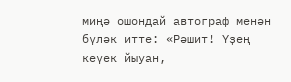миңә ошондай автограф менән бүләк итте: «Рәшит! Үҙең кеүек йыуан,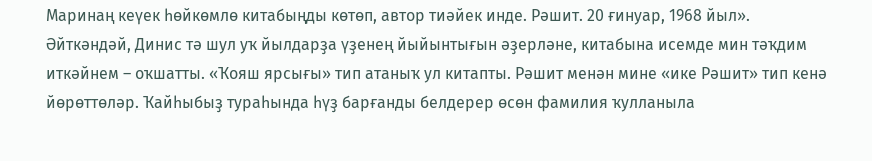Маринаң кеүек һөйкөмлө китабыңды көтөп, автор тиәйек инде. Рәшит. 20 ғинуар, 1968 йыл».
Әйткәндәй, Динис тә шул уҡ йылдарҙа үҙенең йыйынтығын әҙерләне, китабына исемде мин тәҡдим иткәйнем – оҡшатты. «Ҡояш ярсығы» тип атаныҡ ул китапты. Рәшит менән мине «ике Рәшит» тип кенә йөрөттөләр. Ҡайһыбыҙ тураһында һүҙ барғанды белдерер өсөн фамилия ҡулланыла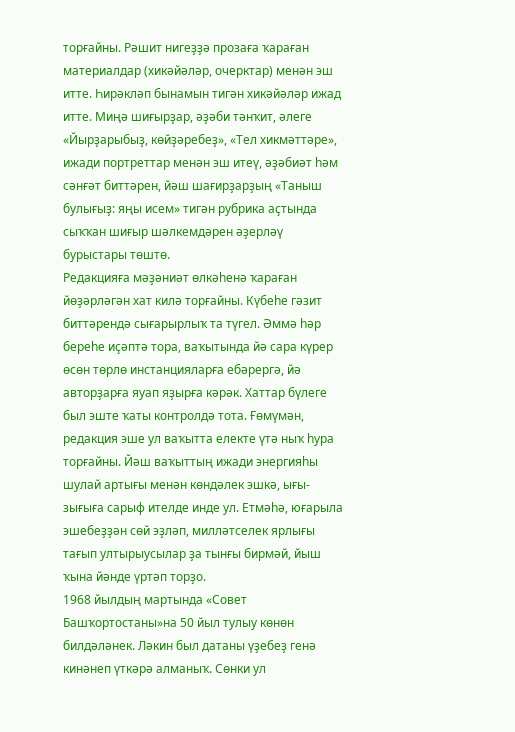торғайны. Рәшит нигеҙҙә прозаға ҡараған материалдар (хикәйәләр, очерктар) менән эш итте. Һирәкләп бынамын тигән хикәйәләр ижад итте. Миңә шиғырҙар, әҙәби тәнҡит, әлеге «Йырҙарыбыҙ, көйҙәребеҙ», «Тел хикмәттәре», ижади портреттар менән эш итеү, әҙәбиәт һәм сәнғәт биттәрен, йәш шағирҙарҙың «Таныш булығыҙ: яңы исем» тигән рубрика аҫтында сыҡҡан шиғыр шәлкемдәрен әҙерләү бурыстары төштө.
Редакцияға мәҙәниәт өлкәһенә ҡараған йөҙәрләгән хат килә торғайны. Күбеһе гәзит биттәрендә сығарырлыҡ та түгел. Әммә һәр береһе иҫәптә тора, ваҡытында йә сара күрер өсөн төрлө инстанцияларға ебәрергә, йә авторҙарға яуап яҙырға кәрәк. Хаттар бүлеге был эште ҡаты контролдә тота. Ғөмүмән, редакция эше ул ваҡытта електе үтә ныҡ һура торғайны. Йәш ваҡыттың ижади энергияһы шулай артығы менән көндәлек эшкә, ығы-зығыға сарыф ителде инде ул. Етмәһә, юғарыла эшебеҙҙән сөй эҙләп, милләтселек ярлығы тағып ултырыусылар ҙа тынғы бирмәй, йыш ҡына йәнде үртәп торҙо.
1968 йылдың мартында «Совет Башҡортостаны»на 50 йыл тулыу көнөн билдәләнек. Ләкин был датаны үҙебеҙ генә кинәнеп үткәрә алманыҡ. Сөнки ул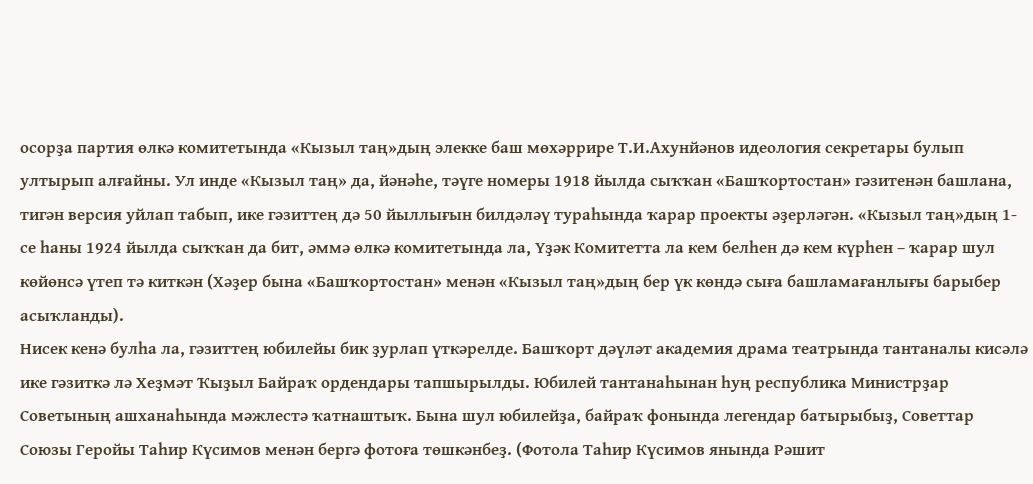осорҙа партия өлкә комитетында «Кызыл таң»дың элекке баш мөхәррире Т.И.Ахунйәнов идеология секретары булып ултырып алғайны. Ул инде «Кызыл таң» да, йәнәһе, тәүге номеры 1918 йылда сыҡҡан «Башҡортостан» гәзитенән башлана, тигән версия уйлап табып, ике гәзиттең дә 50 йыллығын билдәләү тураһында ҡарар проекты әҙерләгән. «Кызыл таң»дың 1-се һаны 1924 йылда сыҡҡан да бит, әммә өлкә комитетында ла, Үҙәк Комитетта ла кем белһен дә кем күрһен – ҡарар шул көйөнсә үтеп тә киткән (Хәҙер бына «Башҡортостан» менән «Кызыл таң»дың бер үк көндә сыға башламағанлығы барыбер асыҡланды).
Нисек кенә булһа ла, гәзиттең юбилейы бик ҙурлап үткәрелде. Башҡорт дәүләт академия драма театрында тантаналы кисәлә ике гәзиткә лә Хеҙмәт Ҡыҙыл Байраҡ ордендары тапшырылды. Юбилей тантанаһынан һуң республика Министрҙар Советының ашханаһында мәжлестә ҡатнаштыҡ. Бына шул юбилейҙа, байраҡ фонында легендар батырыбыҙ, Советтар Союзы Геройы Таһир Күсимов менән бергә фотоға төшкәнбеҙ. (Фотола Таһир Күсимов янында Рәшит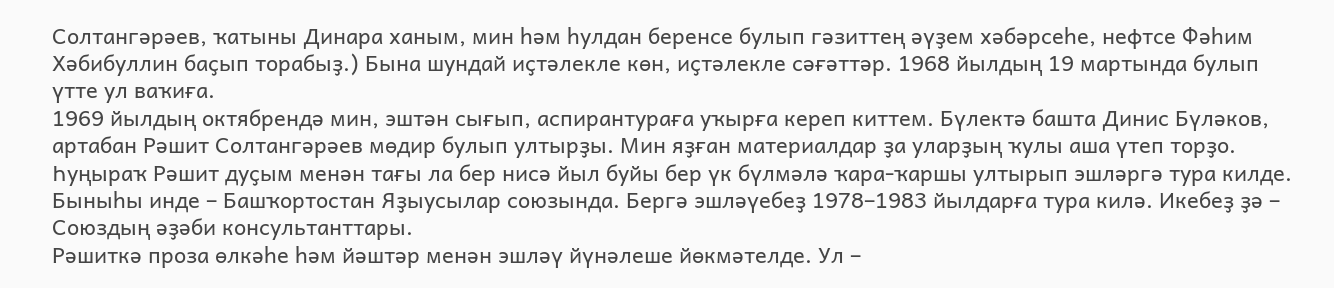Солтангәрәев, ҡатыны Динара ханым, мин һәм һулдан беренсе булып гәзиттең әүҙем хәбәрсеһе, нефтсе Фәһим Хәбибуллин баҫып торабыҙ.) Бына шундай иҫтәлекле көн, иҫтәлекле сәғәттәр. 1968 йылдың 19 мартында булып үтте ул ваҡиға.
1969 йылдың октябрендә мин, эштән сығып, аспирантураға уҡырға кереп киттем. Бүлектә башта Динис Бүләков, артабан Рәшит Солтангәрәев мөдир булып ултырҙы. Мин яҙған материалдар ҙа уларҙың ҡулы аша үтеп торҙо. Һуңыраҡ Рәшит дуҫым менән тағы ла бер нисә йыл буйы бер үк бүлмәлә ҡара-ҡаршы ултырып эшләргә тура килде. Быныһы инде – Башҡортостан Яҙыусылар союзында. Бергә эшләүебеҙ 1978–1983 йылдарға тура килә. Икебеҙ ҙә – Союздың әҙәби консультанттары.
Рәшиткә проза өлкәһе һәм йәштәр менән эшләү йүнәлеше йөкмәтелде. Ул –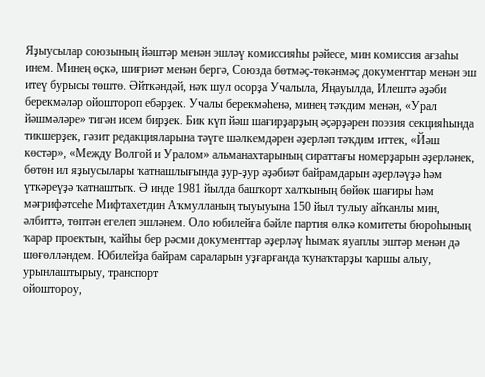Яҙыусылар союзының йәштәр менән эшләү комиссияһы рәйесе, мин комиссия ағзаһы инем. Минең өҫкә, шиғриәт менән бергә, Союзда бөтмәҫ-төкәнмәҫ документтар менән эш итеү бурысы төштө. Әйткәндәй, нәҡ шул осорҙа Учалыла, Яңауылда, Илештә әҙәби берекмәләр ойоштороп ебәрҙек. Учалы берекмәһенә, минең тәҡдим менән, «Урал йәшмәләре» тигән исем бирҙек. Бик күп йәш шағирҙарҙың әҫәрҙәрен поэзия секцияһында тикшерҙек, гәзит редакцияларына тәүге шәлкемдәрен әҙерләп тәҡдим иттек, «Йәш көстәр», «Между Волгой и Уралом» альманахтарының сираттағы номерҙарын әҙерләнек, бөтөн ил яҙыусылары ҡатнашлығында ҙур-ҙур әҙәбиәт байрамдарын әҙерләүҙә һәм үткәреүҙә ҡатнаштыҡ. Ә инде 1981 йылда башҡорт халҡының бөйөк шағиры һәм мәғрифәтсеһе Мифтахетдин Аҡмулланың тыуыуына 150 йыл тулыу айҡанлы мин, әлбиттә, төптән егелеп эшләнем. Оло юбилейға бәйле партия өлкә комитеты бюроһының ҡарар проектын, ҡайһы бер рәсми документтар әҙерләү һымаҡ яуаплы эштәр менән дә шөғөлләндем. Юбилейҙа байрам сараларын уҙғарғанда ҡунаҡтарҙы ҡаршы алыу, урынлаштырыу, транспорт
ойоштороу,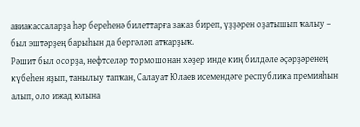авиакассаларҙа һәр береһенә билеттарға заказ биреп, үҙҙәрен оҙатышып ҡалыу – был эштәрҙең барыһын да бергәләп атҡарҙыҡ.
Рәшит был осорҙа, нефтселәр тормошонан хәҙер инде киң билдәле әҫәрҙәренең күбеһен яҙып, танылыу тапҡан, Салауат Юлаев исемендәге республика премияһын алып, оло ижад юлына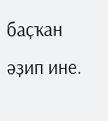баҫҡан әҙип ине.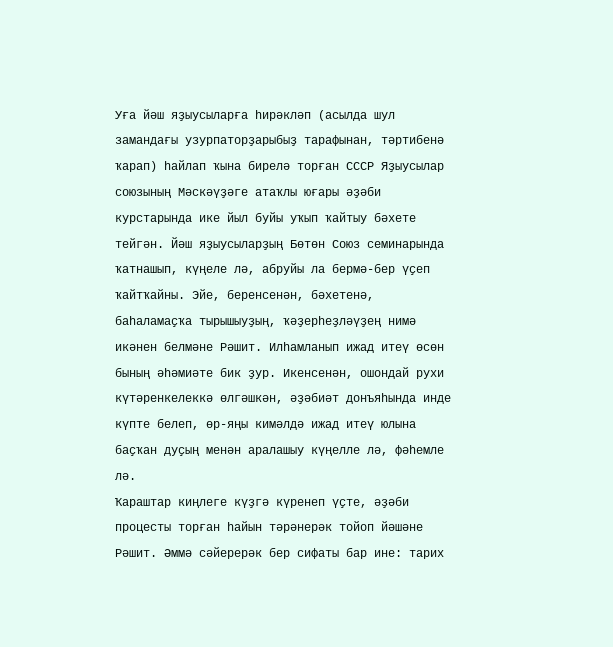Уға йәш яҙыусыларға һирәкләп (асылда шул замандағы узурпаторҙарыбыҙ тарафынан, тәртибенә ҡарап) һайлап ҡына бирелә торған СССР Яҙыусылар союзының Мәскәүҙәге атаҡлы юғары әҙәби курстарында ике йыл буйы уҡып ҡайтыу бәхете тейгән. Йәш яҙыусыларҙың Бөтөн Союз семинарында ҡатнашып, күңеле лә, абруйы ла бермә-бер үҫеп ҡайтҡайны. Эйе, беренсенән, бәхетенә, баһаламаҫҡа тырышыуҙың, ҡәҙерһеҙләүҙең нимә икәнен белмәне Рәшит. Илһамланып ижад итеү өсөн бының әһәмиәте бик ҙур. Икенсенән, ошондай рухи күтәренкелеккә өлгәшкән, әҙәбиәт донъяһында инде күпте белеп, өр-яңы кимәлдә ижад итеү юлына баҫҡан дуҫың менән аралашыу күңелле лә, фәһемле лә.
Ҡараштар киңлеге күҙгә күренеп үҫте, әҙәби процесты торған һайын тәрәнерәк тойоп йәшәне Рәшит. Әммә сәйерерәк бер сифаты бар ине: тарих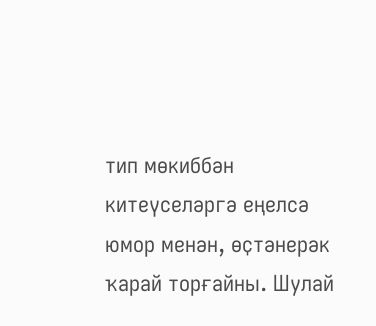тип мөкиббән китеүселәргә еңелсә юмор менән, өҫтәнерәк ҡарай торғайны. Шулай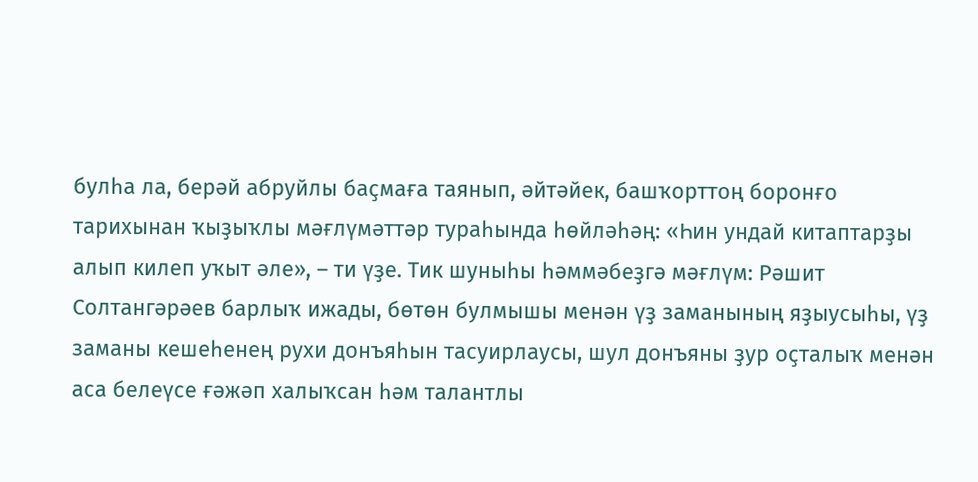булһа ла, берәй абруйлы баҫмаға таянып, әйтәйек, башҡорттоң боронғо тарихынан ҡыҙыҡлы мәғлүмәттәр тураһында һөйләһәң: «Һин ундай китаптарҙы алып килеп уҡыт әле», – ти үҙе. Тик шуныһы һәммәбеҙгә мәғлүм: Рәшит Солтангәрәев барлыҡ ижады, бөтөн булмышы менән үҙ заманының яҙыусыһы, үҙ заманы кешеһенең рухи донъяһын тасуирлаусы, шул донъяны ҙур оҫталыҡ менән аса белеүсе ғәжәп халыҡсан һәм талантлы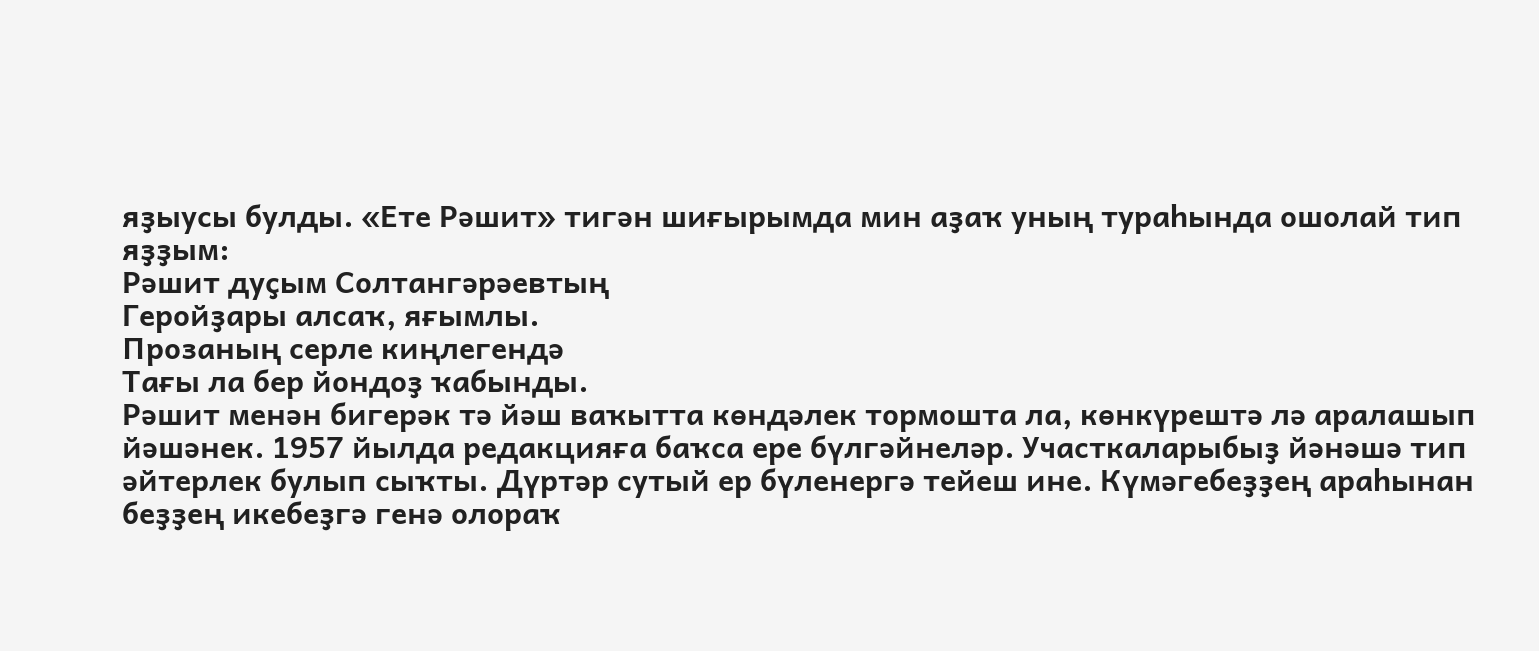яҙыусы булды. «Ете Рәшит» тигән шиғырымда мин аҙаҡ уның тураһында ошолай тип яҙҙым:
Рәшит дуҫым Солтангәрәевтың
Геройҙары алсаҡ, яғымлы.
Прозаның серле киңлегендә
Тағы ла бер йондоҙ ҡабынды.
Рәшит менән бигерәк тә йәш ваҡытта көндәлек тормошта ла, көнкүрештә лә аралашып йәшәнек. 1957 йылда редакцияға баҡса ере бүлгәйнеләр. Участкаларыбыҙ йәнәшә тип әйтерлек булып сыҡты. Дүртәр сутый ер бүленергә тейеш ине. Күмәгебеҙҙең араһынан беҙҙең икебеҙгә генә олораҡ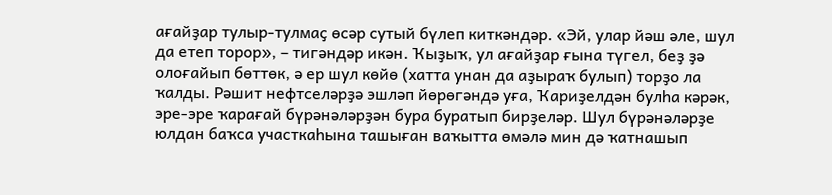ағайҙар тулыр-тулмаҫ өсәр сутый бүлеп киткәндәр. «Эй, улар йәш әле, шул да етеп торор», – тигәндәр икән. Ҡыҙыҡ, ул ағайҙар ғына түгел, беҙ ҙә олоғайып бөттөк, ә ер шул көйө (хатта унан да аҙыраҡ булып) торҙо ла ҡалды. Рәшит нефтселәрҙә эшләп йөрөгәндә уға, Ҡариҙелдән булһа кәрәк, эре-эре ҡарағай бүрәнәләрҙән бура буратып бирҙеләр. Шул бүрәнәләрҙе юлдан баҡса участкаһына ташыған ваҡытта өмәлә мин дә ҡатнашып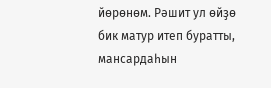йөрөнөм. Рәшит ул өйҙө бик матур итеп буратты, мансардаһын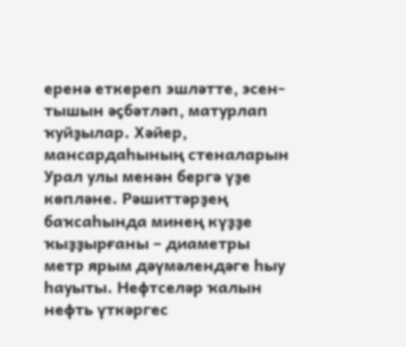еренә еткереп эшләтте, эсен-тышын әҫбәтләп, матурлап ҡуйҙылар. Хәйер, мансардаһының стеналарын Урал улы менән бергә үҙе көпләне. Рәшиттәрҙең баҡсаһында минең күҙҙе ҡыҙҙырғаны – диаметры метр ярым дәүмәлендәге һыу һауыты. Нефтселәр ҡалын нефть үткәргес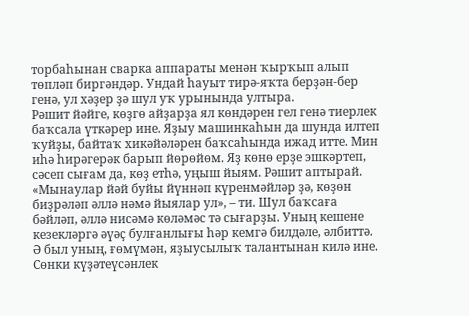торбаһынан сварка аппараты менән ҡырҡып алып төпләп биргәндәр. Ундай һауыт тирә-яҡта берҙән-бер генә, ул хәҙер ҙә шул уҡ урынында ултыра.
Рәшит йәйге, көҙгө айҙарҙа ял көндәрен гел генә тиерлек баҡсала үткәрер ине. Яҙыу машинкаһын да шунда илтеп ҡуйҙы, байтаҡ хикәйәләрен баҡсаһында ижад итте. Мин иһә һирәгерәк барып йөрөйөм. Яҙ көнө ерҙе эшкәртеп, сәсеп сығам да, көҙ етһә, уңыш йыям. Рәшит аптырай. «Мынаулар йәй буйы йүннәп күренмәйләр ҙә, көҙөн биҙрәләп әллә нәмә йыялар ул», – ти. Шул баҡсаға бәйләп, әллә нисәмә көләмәс тә сығарҙы. Уның кешене кезекләргә әүәҫ булғанлығы һәр кемгә билдәле, әлбиттә. Ә был уның, ғөмүмән, яҙыусылыҡ талантынан килә ине. Сөнки күҙәтеүсәнлек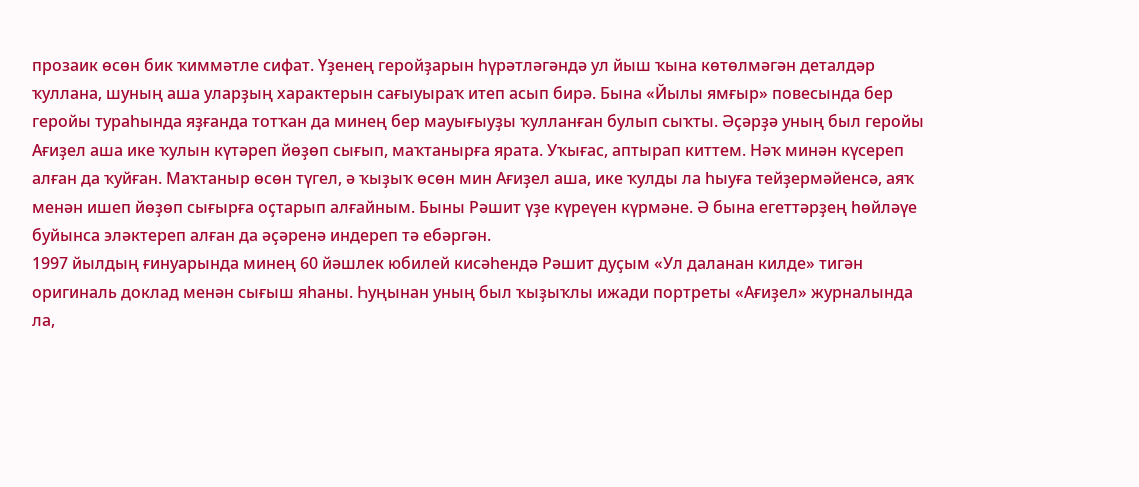прозаик өсөн бик ҡиммәтле сифат. Үҙенең геройҙарын һүрәтләгәндә ул йыш ҡына көтөлмәгән деталдәр ҡуллана, шуның аша уларҙың характерын сағыуыраҡ итеп асып бирә. Бына «Йылы ямғыр» повесында бер геройы тураһында яҙғанда тотҡан да минең бер мауығыуҙы ҡулланған булып сыҡты. Әҫәрҙә уның был геройы Ағиҙел аша ике ҡулын күтәреп йөҙөп сығып, маҡтанырға ярата. Уҡығас, аптырап киттем. Нәҡ минән күсереп алған да ҡуйған. Маҡтаныр өсөн түгел, ә ҡыҙыҡ өсөн мин Ағиҙел аша, ике ҡулды ла һыуға тейҙермәйенсә, аяҡ менән ишеп йөҙөп сығырға оҫтарып алғайным. Быны Рәшит үҙе күреүен күрмәне. Ә бына егеттәрҙең һөйләүе буйынса эләктереп алған да әҫәренә индереп тә ебәргән.
1997 йылдың ғинуарында минең 60 йәшлек юбилей кисәһендә Рәшит дуҫым «Ул даланан килде» тигән оригиналь доклад менән сығыш яһаны. Һуңынан уның был ҡыҙыҡлы ижади портреты «Ағиҙел» журналында ла,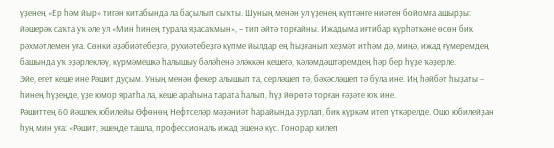үҙенең «Ер һәм йыр» тигән китабында ла баҫылып сыҡты. Шуның менән ул үҙенең күптәнге ниәтен бойомға ашырҙы: йәшерәк саҡта уҡ әле ул «Мин һинең турала яҙасаҡмын», – тип әйтә торғайны. Ижадыма иғтибар күрһәткәне өсөн бик рәхмәтлемен уға. Сөнки әҙәбиәтебеҙгә, рухиәтебеҙгә күпме йылдар ең һыҙғанып хеҙмәт итһәм дә, миңә, ижад ғүмеремдең башында уҡ эҙәрлекләү, күрмәмешкә һалышыу бәләһенә эләккән кешегә, ҡәләмдәштәремдең һәр бер һүҙе ҡәҙерле.
Эйе, егет кеше ине Рәшит дуҫым. Уның менән фекер алышып та, серләшеп тә, бәхәсләшеп тә була ине. Иң һәйбәт һыҙаты – һинең һүҙеңде, үҙе юмор яратһа ла, кеше араһына тарата һалып, һүҙ йөрөтә торған ғәҙәте юҡ ине.
Рәшиттең 60 йәшлек юбилейы Өфөнөң Нефтселәр мәҙәниәт һарайында ҙурлап, бик күркәм итеп үткәрелде. Ошо юбилейҙан һуң мин уға: «Рәшит, эшеңде ташла, профессиональ ижад эшенә күс. Гонорар килеп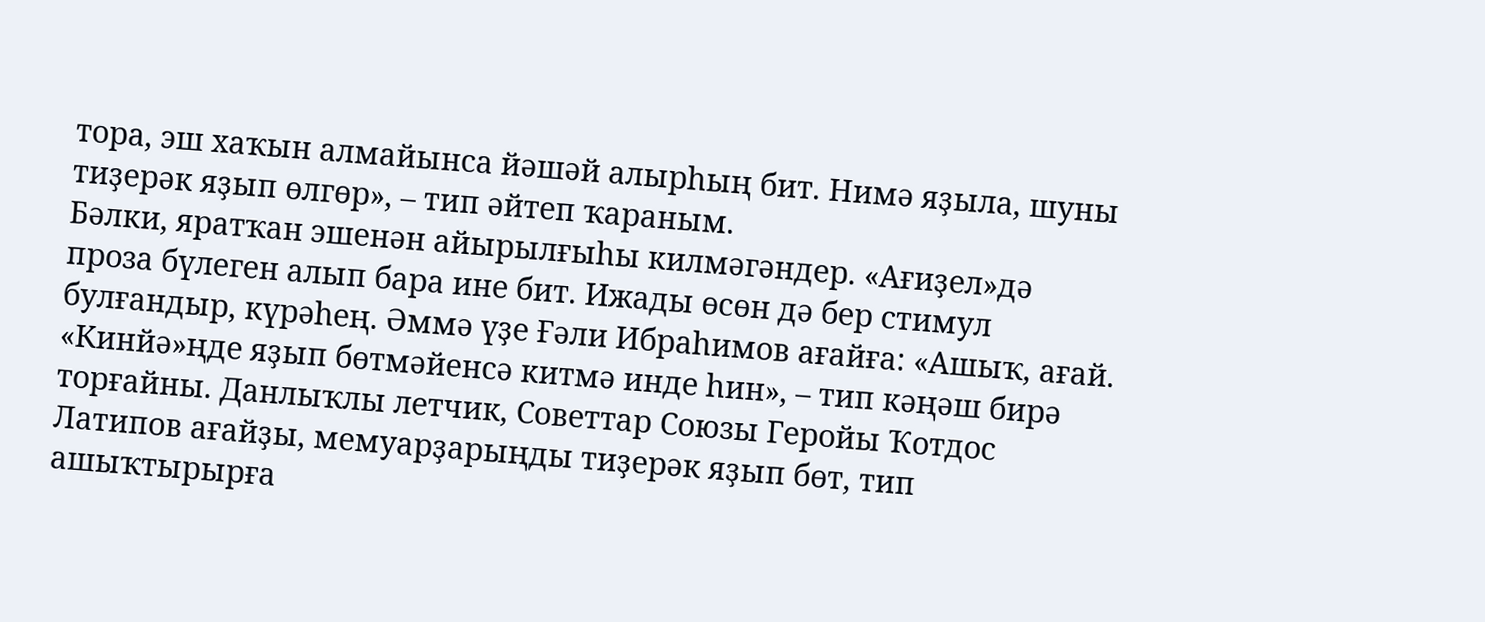тора, эш хаҡын алмайынса йәшәй алырһың бит. Нимә яҙыла, шуны тиҙерәк яҙып өлгөр», – тип әйтеп ҡараным.
Бәлки, яратҡан эшенән айырылғыһы килмәгәндер. «Ағиҙел»дә проза бүлеген алып бара ине бит. Ижады өсөн дә бер стимул булғандыр, күрәһең. Әммә үҙе Ғәли Ибраһимов ағайға: «Ашыҡ, ағай. «Кинйә»ңде яҙып бөтмәйенсә китмә инде һин», – тип кәңәш бирә торғайны. Данлыҡлы летчик, Советтар Союзы Геройы Ҡотдос Латипов ағайҙы, мемуарҙарыңды тиҙерәк яҙып бөт, тип ашыҡтырырға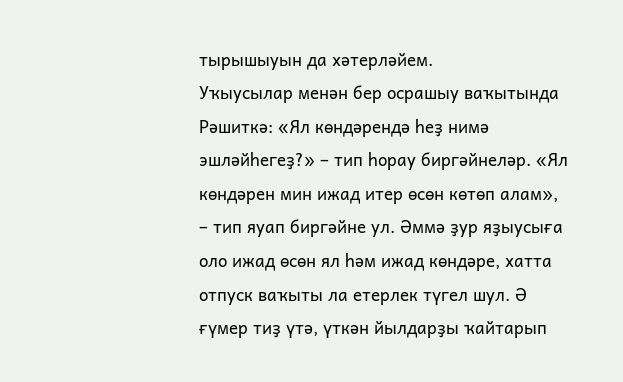тырышыуын да хәтерләйем.
Уҡыусылар менән бер осрашыу ваҡытында Рәшиткә: «Ял көндәрендә һеҙ нимә эшләйһегеҙ?» – тип һорау биргәйнеләр. «Ял көндәрен мин ижад итер өсөн көтөп алам», – тип яуап биргәйне ул. Әммә ҙур яҙыусыға оло ижад өсөн ял һәм ижад көндәре, хатта отпуск ваҡыты ла етерлек түгел шул. Ә ғүмер тиҙ үтә, үткән йылдарҙы ҡайтарып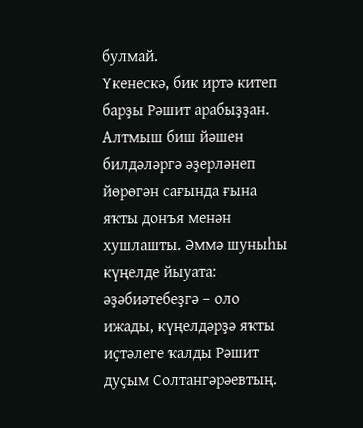булмай.
Үкенескә, бик иртә китеп барҙы Рәшит арабыҙҙан. Алтмыш биш йәшен билдәләргә әҙерләнеп йөрөгән сағында ғына яҡты донъя менән хушлашты. Әммә шуныһы күңелде йыуата: әҙәбиәтебеҙгә – оло ижады, күңелдәрҙә яҡты иҫтәлеге ҡалды Рәшит дуҫым Солтангәрәевтың.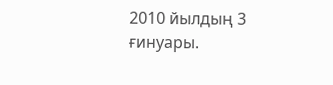2010 йылдың 3 ғинуары.